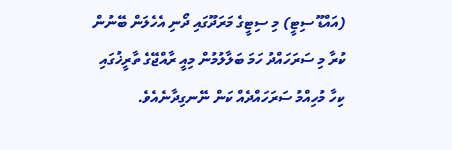(އައްޑޫ ސިޓީ) މި ސިޓީގެ މަރަދޫގައި ދޯނި އެހެލަން ބޭނުން ކުރާ މި ސަރަހައްދު ހަމަ ބަލާލުމުން މިއީ ރާއްޖޭގެ ތާރީޚުގައި ކިހާ މުހިއްމު ސަރަހައްދެއް ކަން ނޭނގިދާނެއެވެ.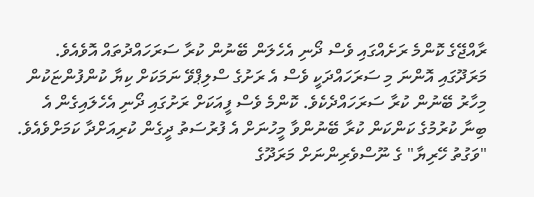ރާއްޖޭގެ ކޮންމެ ރަށެއްގައި ވެސް ދޯނި އެހެލަން ބޭނުން ކުރާ ސަރަހައްދުތައް އޮވެއެވެ. މަރަދޫގައި އޮންނަ މި ސަރަހައްދަކީ ވެސް އެ ރަށުގެ ސްލިޕްވޭ ނަމަކަށް ކިޔާ ކުންފުންޏަކުން މިހާރު ބޭނުން ކުރާ ސަރަހައްދެކެވެ. ކޮންމެ ވެސް ފީއަކަށް ރަށުގައި ދޯނި އެހެލައިގެން އެ ބިނާ ކުރުމުގެ ކަންކަން ކުރާ ބޭނުންވާ މީހުނަށް އެ ފުރުސަތު ދީގެން ކުރިއަށްދާ ކަމަށްވެއެވެ.
"ވަގުތު ހޭރިޔާ" ގެ ނޫސްވެރިންނަށް މަރަދޫގެ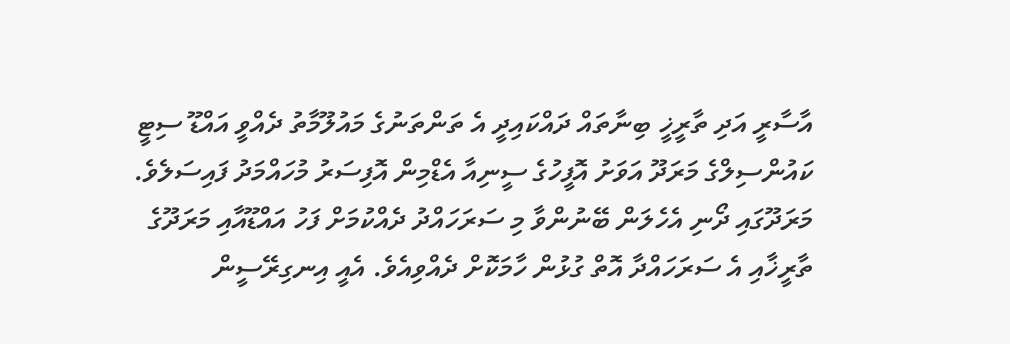އާސާރީ އަދި ތާރީޚީ ބިނާތައް ދައްކައިދީ އެ ތަންތަނުގެ މައުލޫމާތު ދެއްވީ އައްޑޫ ސިޓީ ކައުންސިލްގެ މަރަދޫ އަވަށު އޮފީހުގެ ސީނިއާ އެޑްމިން އޮފިސަރު މުހައްމަދު ފައިސަލެވެ. މަރަދޫގައި ދޯނި އެހެލަން ބޭނުންވާ މި ސަރަހައްދު ދެއްކުމަށް ފަހު އައްޑޫއާއި މަރަދޫގެ ތާރީޚާއި އެ ސަރަހައްދާ އޮތް ގުޅުން ހާމަކޮށް ދެއްވިއެވެ. އެއީ އިނގިރޭސީން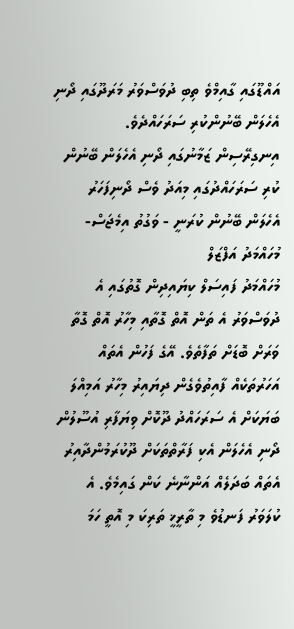އައްޑޫގައި ގާއިމްވެ ތިބި ދުވަސްވަރު މަރަދޫގައި ދޯނި އެހެލަން ބޭނުންކުރި ސަރަހައްދެވެ.
އިނގިރޭސިން ޒަމާނުގައި ދޯނި އެހެލަން ބޭނުން ކުރި ސަރަހައްދުގައި މިއަދު ވެސް ދޯނިފަހަރު އެހެލަން ބޭނުން ކުރަނީ - ވަގުތު އިމެޖަސް- މުހައްމަދު އަފްޒަލް
މުހައްމަދު ފައިސަލް ކިޔައިދިން ގޮތުގައި އެ ދުވަސްވަރު އެ ތަން އޮތް ގޮތާއި މިހާރު އޮތް ގޮތާ ވަރަށް ބޮޑަށް ތަފާތެވެ. އޭގެ ފަހުން އެތައް އަހަރުތަކެއް ފާއިތުވެގެން ދިޔައިރު މިހާރު އަމިއްލަ ބަޔަކަށް އެ ސަރަހައްދު ދޫކޮށް ވިޔަފާރި އުސޫލުން ދޯނި އެހެލަން އެކި ފަރާތްތަކަށް ދޫކުރަމުންދާއިރު އެތައް ބަދަލެއް އަންނާނެ ކަން ގައިމެވެ. އެ ކުލަވަރު ފަނޑުވެ މި ތާރީޚީ ތަރިކަ މި އޮތީ ހަމަ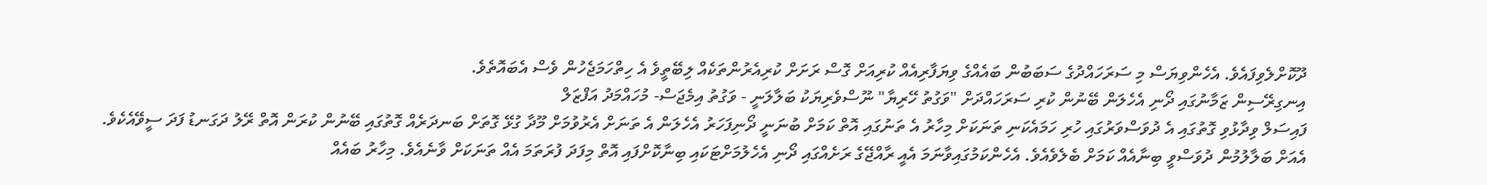ދޫކޮށްލެވިފައެވެ. އެހެންވިޔަސް މި ސަރަހައްދުގެ ސަބަބުން ބައެއްގެ ވިޔަފާރިއެއް ކުރިއަށް ގޮސް ރަށަށް ކުރިއެރުންތަކެއް ލިބޭތީވެ އެ ހިތްހަމަޖެހުން ވެސް އެބައޮތެވެ.
އިނގިރޭސިން ޒަމާނުގައި ދޯނި އެހެލަން ބޭނުން ކުރި ސަރަހައްދަށް "ވަގުތު ހޭރިޔާ" ނޫސްވެރިޔަކު ބަލާލަނީ - ވަގުތު އިމެޖަސް- މުހައްމަދު އަފްޒަލް
ފައިސަލް ވިދާޅުވި ގޮތުގައި އެ ދުވަސްވަރުގައި ހުރި ހަމައެކަނި ތަނަކަށް މިހާރު އެ ތަނުގައި އޮތް ކަމަށް ބުނަނީ ދޯނިފަހަރު އެހެލަން އެ ތަނަށް އެރުވުމަށް މޫދާ ގުޅޭ ގޮތަށް ބަނދަރެއް ގޮތުގައި ބޭނުން ކުރަން އޮތް ރޭލު ދަގަނޑު ފަދަ ސީވޭއެކެވެ. އެއަށް ބަލާލުމުން ދުވަސްވީ ބިނާއެއް ކަމަށް ބެލެވެއެވެ. އެހެންކަމުގައިވާނަމަ އެއީ ރާއްޖޭގެ ރަށެއްގައި ދޯނި އެހެލުމަށްޓަކައި ބިނާކޮށްފައި އޮތް މިފަދަ ފުރަތަމަ އެއް ތަނަކަށް ވާނެއެވެ. މިހާރު ބައެއް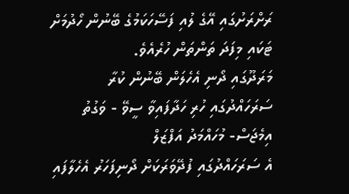ރަށްރަށުގައި އޭގެ ލުއި ފަސޭހަކަމުގެ ބޭނުން ހޯދުމަށް ޓަކައި މިފަދަ ތަންތަން ހުރެއެވެ.
މަރަދޫގައި ދޯނި އެހެލަން ބޭނުން ކުރާ ސަރަހައްދުގައި ހުރި ހަދާފައިވާ ސީވޭ - ވަގުތު އިމެޖަސް- މުހައްމަދު އަފްޒަލް
އެ ސަރަހައްދުގައި ފުދޭވަރަކަށް ދޯނިފަހަރު އެހެލާފައި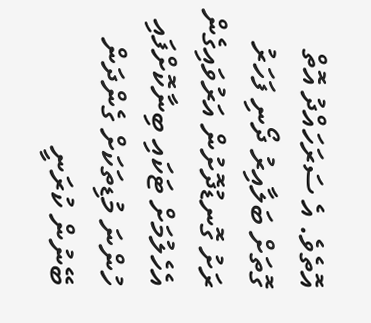އޮތެވެ. އެ ސަރަހައްދު އޮތް ގޮތަށް ބަލާއިރު ދޯނި ފަހަރު ރަށު ގޮނޑުދޮށުން އަރުވައިގެން އެހެލުމަށް ޓަކައި ބިނާކޮށްފައި ހުންނަ މުޑިތަކަށް ގެންދަން ބޭނުން ކުރަނީ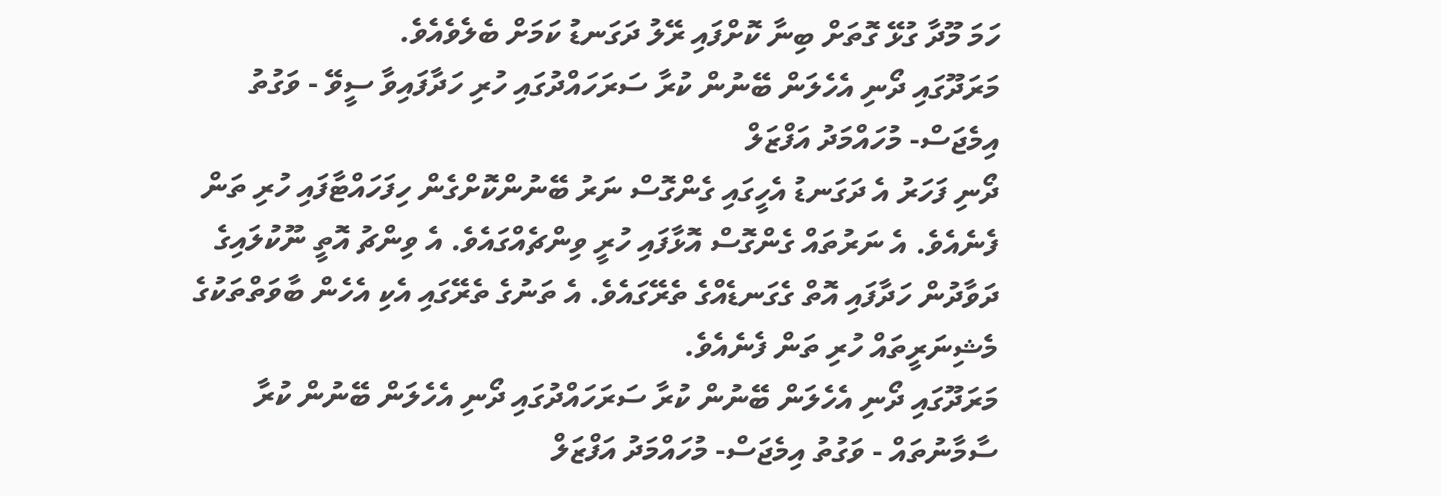ހަމަ މޫދާ ގުޅޭ ގޮތަށް ބިނާ ކޮށްފައި ރޭލު ދަގަނޑު ކަމަށް ބެލެވެއެވެ.
މަރަދޫގައި ދޯނި އެހެލަން ބޭނުން ކުރާ ސަރަހައްދުގައި ހުރި ހަދާފައިވާ ސީވޭ - ވަގުތު އިމެޖަސް- މުހައްމަދު އަފްޒަލް
ދޯނި ފަހަރު އެ ދަގަނޑު އެހީގައި ގެންގޮސް ނަރު ބޭނުންކޮށްގެން ހިފަހައްޓާފައި ހުރި ތަން ފެނެއެވެ. އެ ނަރުތައް ގެންގޮސް އޮޅާފައި ހުރީ ވިންޗެއްގައެވެ. އެ ވިންޗު އޮތީ ނޫކުލައިގެ ދަވާދުން ހަދާފައި އޮތް ގެގަނޑެއްގެ ތެރޭގައެވެ. އެ ތަނުގެ ތެރޭގައި އެކި އެހެން ބާވަތްތަކުގެ މެޝިނަރީތައް ހުރި ތަން ފެނެއެވެ.
މަރަދޫގައި ދޯނި އެހެލަން ބޭނުން ކުރާ ސަރަހައްދުގައި ދޯނި އެހެލަން ބޭނުން ކުރާ ސާމާނުތައް - ވަގުތު އިމެޖަސް- މުހައްމަދު އަފްޒަލް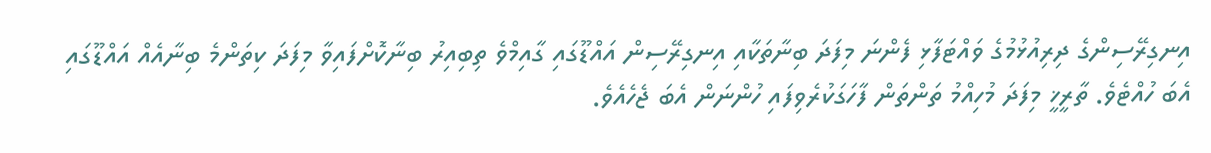އިނގިރޭސިންގެ ދިރިއުޅުމުގެ ވައްޓަފާޅި ފެންނަ މިފަދަ ބިނާތަކާއި އިނގިރޭސިން އައްޑޫގައި ގާއިމްވެ ތިބިއިރު ބިނާކޮށްފައިވާ މިފަދަ ކިތަންމެ ބިނާއެއް އައްޑޫގައި އެބަ ހުއްޓެވެ. ތާރީޚީ މިފަދަ މުހިއްމު ތަންތަން ފާހަގަކުރެވިފައި ހުންނަން އެބަ ޖެހެއެވެ.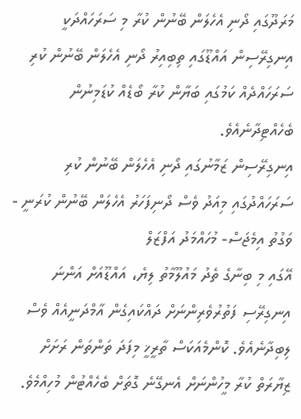މަރަދޫގައި ދޯނި އެހެލަން ބޭނުން ކުރާ މި ސަރަހައްދަކީ އިނގިރޭސިން އައްޑޫގައި ތިބިއިރު ދޯނި އެހެލަން ބޭނުން ކުރި ސަރަހައްދެއް ކަމުގައި ބަޔާން ކުރާ ބޯޑެއް ކުޑަމިނުން ބެހެއްޓިދާނެއެވެ.
އިނގިރޭސިން ޒަމާނުގައި ދޯނި އެހެލަން ބޭނުން ކުރި ސަރަހައްދުގައި މިއަދު ވެސް ދޯނިފަހަރު އެހެލަން ބޭނުން ކުރަނީ - ވަގުތު އިމެޖަސް- މުހައްމަދު އަފްޒަލް
އޭގައި މި ބިނާގެ ތެދު މައުލޫމާތު ލިޔެ، އައްޑޫއަށް އަންނަ އިނގިރޭސި ފަތުރުވެރިންނަށް ދައްކައިގެން އާމްދަނީއެއް ވެސް ލިބިދާނެއެވެ. ކޮންމެއަކަސް ތާރީޚީ މިފަދަ ތަންތަން ރަށަށް ޒިޔާރަތް ކުރާ މީހުންނަށް އެނގޭނެ ގޮތަށް ބެހެއްޓުން މުހިއްމެވެ.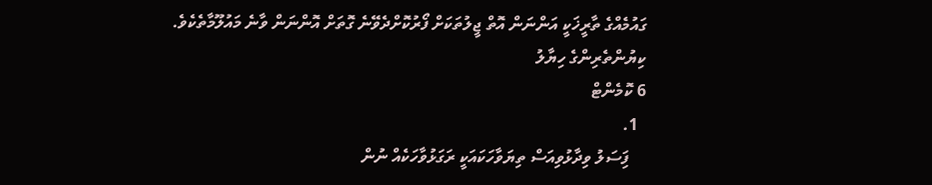ގައުމެއްގެ ތާރީޚަކީ އަންނަން އޮތް ޖީލުތަކަށް ފޯރުކޮށްދެވޭނެ ގޮތަށް އޮންނަން ވާނެ މައުލޫމާތެކެވެ.
ކިޔުންތެރިންގެ ހިޔާލު
6 ކޮމެންޓް
  1.
    ފަިސަލު ވިދާޅުވިއަސް ތިޔަވާހަކައަކީ ރަގަޅުވާހަކެއް ނުން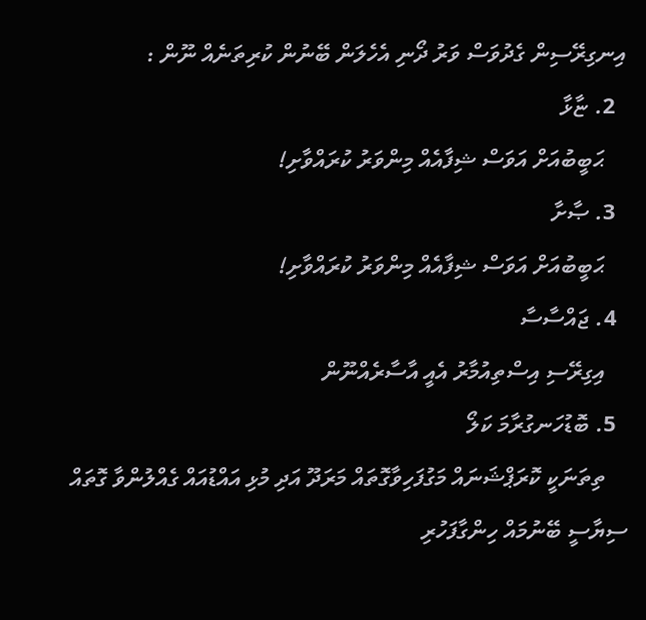އިނގިރޭސިން ގެދުވަސް ވަރު ދޯނި އެހެލަން ބޭނުން ކުރިތަނެއް ނޫން :
  2. ޏާޅާ
    ޙަބީބުއަށް އަވަސް ޝިފާއެއް މިންވަރު ކުރައްވާށި!
  3. ޞާށާ
    ޙަބީބުއަށް އަވަސް ޝިފާއެއް މިންވަރު ކުރައްވާށި!
  4. ޖައްސާސާ
    އިގިރޭސި އިސްތިއުމާރު އެއީ އާސާރެއްނޫން
  5. ބޮޑުހަނގުރާމަ ކަލޯ
    ތިތަނަކީ ކޮރަޕްޝަނައް މަގުފަހިވާގޮތައް މަރަދޫ އަދި މުޅި އައްޑުއައް ގެއްލުންވާ ގޮތައް ސިޔާސީ ބޭނުމައް ހިންގާފަހުރި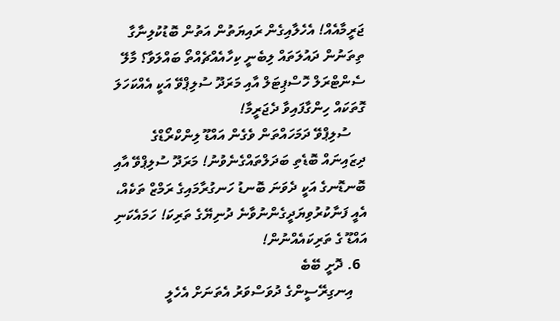ޖަރީމާއެއް! އެހެލާއިގެން ރައިޔަތުން އަތުން ބޮޑުކުލިނާގާ ތިތަނުން ދައުލަތައް ލިބެނީ ކިހާއެއްޗެއްތޯ ބައްލަވާ؟ މާލޭ ސެންޓްރަލް ހޮސްޕިޓަލް އާއި މަރަދޫ ސުލިޕްވޭ އަކީ އެއްކަހަލަ ގޮތަކައް ހިންގާފައިވާ ދެޖަރީމާ!
    ސުލިޕްވޭ ދަމަހައްތަން ވެގެން އައްޑޫ ލިންކްރޯޑްގެ ދިޒައިނައް ބޮޑެތި ބަދަލްތައްގެނެވުނު! މަރަދޫ ސުލިޕްވޭ އާއި ބޮނޑޮނގެ އަކީ ދެވަނަ ބޮނޑު ހަނގުރާމައިގެ ރަމްޒް ތަކެއް، އެއީ ފަނާކުރުވިޔަދީގެންނުވާނެ ދުނިޔޭގެ ތަރިކަ! ހަމައެކަނި އައްޑޫ ގެ ތަރިކައެއްނުން!
  6. ދޮށީ ބޭބެ
    އިނގިރޭސީންގެ ދުވަސްވަރު އެތަނަށް އެހެލީ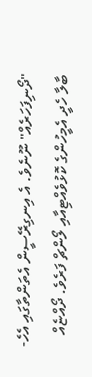"ދޯނިފަހަރެއް" ނޫނެވެ. އެ އިނގިރޭސީން އެތަންތާގައި އެހެ-ބާލާ ހެދީ އެމީހުންގެ ކޮޅުވެއްޓިއާއި ލޯންޗް ފަރެވެ. ދޯއްޏެއް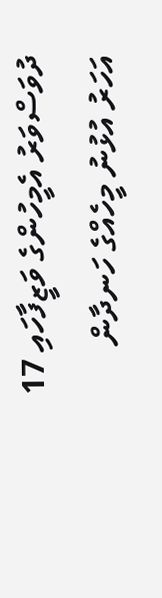ދުވަސްވަރު އެމީހުންގެ ވަޒީފާހައި 17 އަހަރު އުޅުނު މީހެއްގެ ހަނދާން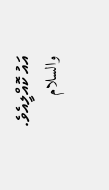އައު ކޮއްލީއެވެ. والسلام